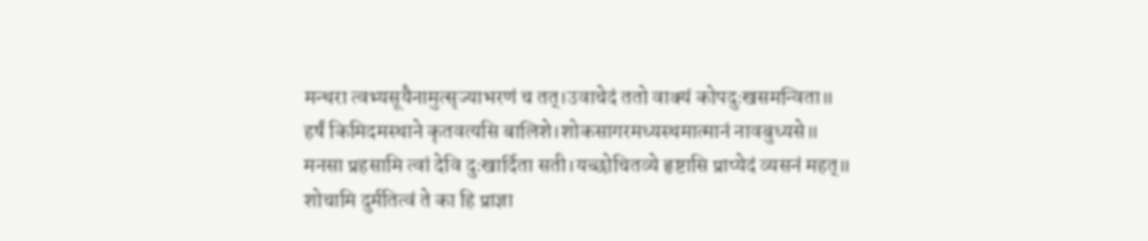मन्थरा त्वभ्यसूयैनामुत्सृज्याभरणं च तत्।उवाचेदं ततो वाक्यं कोपदुःखसमन्विता॥
हर्षं किमिदमस्थाने कृतवत्यसि बालिशे।शोकसागरमध्यस्थमात्मानं नावबुध्यसे॥
मनसा प्रहसामि त्वां देवि दुःखार्दिता सती।यच्छोचितव्ये हृष्टासि प्राप्येदं व्यसनं महत्॥
शोचामि दुर्मतित्वं ते का हि प्राज्ञा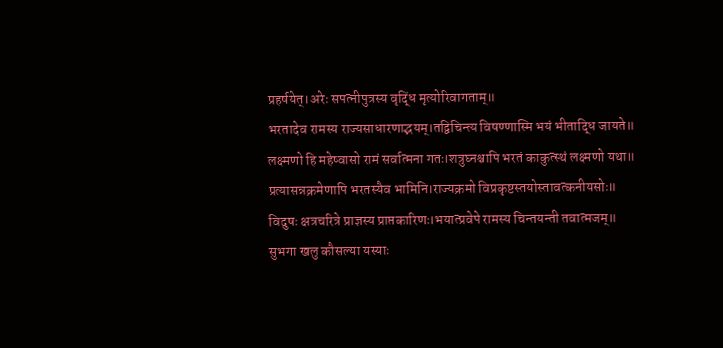प्रहर्षयेत्।अरेः सपत्नीपुत्रस्य वृद्धिं मृत्योरिवागताम्॥
भरतादेव रामस्य राज्यसाधारणाद्भयम्।तद्विचिन्त्य विषण्णास्मि भयं भीताद्धि जायते॥
लक्ष्मणो हि महेष्वासो रामं सर्वात्मना गतः।शत्रुघ्नश्चापि भरतं काकुत्स्थं लक्ष्मणो यथा॥
प्रत्यासन्नक्रमेणापि भरतस्यैव भामिनि।राज्यक्रमो विप्रकृष्टस्तयोस्तावत्कनीयसोः॥
विदुषः क्षत्रचरित्रे प्राज्ञस्य प्राप्तकारिणः।भयात्प्रवेपे रामस्य चिन्तयन्ती तवात्मजम्॥
सुभगा खलु कौसल्या यस्याः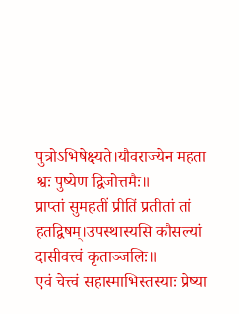पुत्रोऽभिषेक्ष्यते।यौवराज्येन महता श्वः पुष्येण द्विजोत्तमैः॥
प्राप्तां सुमहतीं प्रीतिं प्रतीतां तां हतद्विषम्।उपस्थास्यसि कौसल्यां दासीवत्त्वं कृताञ्जलिः॥
एवं चेत्त्वं सहास्माभिस्तस्याः प्रेष्या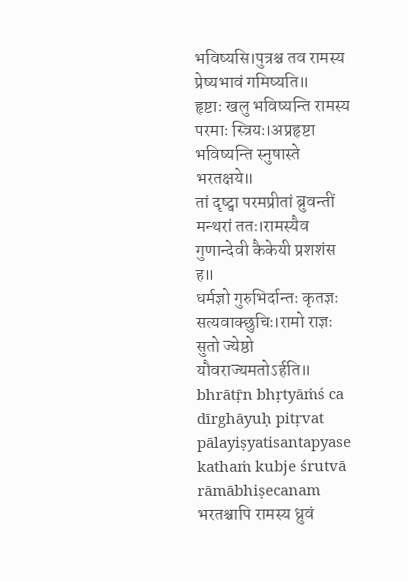भविष्यसि।पुत्रश्च तव रामस्य प्रेष्यभावं गमिष्यति॥
हृष्टाः खलु भविष्यन्ति रामस्य परमाः स्त्रियः।अप्रहृष्टा भविष्यन्ति स्नुषास्ते भरतक्षये॥
तां दृष्ट्वा परमप्रीतां ब्रुवन्तीं मन्थरां ततः।रामस्यैव गुणान्देवी कैकेयी प्रशशंस ह॥
धर्मज्ञो गुरुभिर्दान्तः कृतज्ञः सत्यवाक्छुचिः।रामो राज्ञः सुतो ज्येष्ठो यौवराज्यमतोऽर्हति॥
bhrātṝn bhṛtyāṁś ca dīrghāyuḥ pitṛvat pālayiṣyatisantapyase kathaṁ kubje śrutvā rāmābhiṣecanam
भरतश्चापि रामस्य ध्रुवं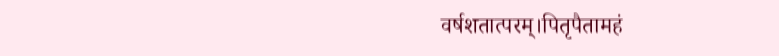वर्षशतात्परम्।पितृपैतामहं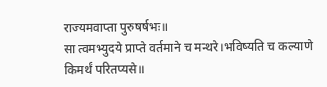राज्यमवाप्ता पुरुषर्षभः॥
सा त्वमभ्युदये प्राप्ते वर्तमाने च मन्थरे।भविष्यति च कल्याणे किमर्थं परितप्यसे॥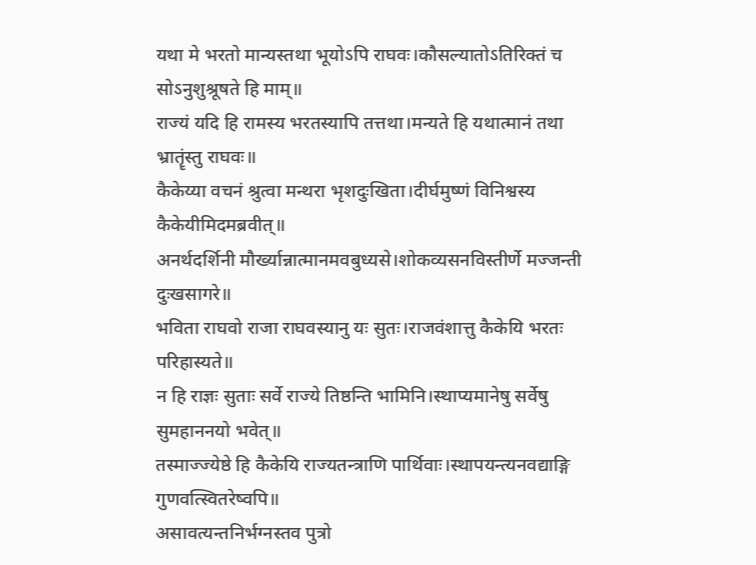यथा मे भरतो मान्यस्तथा भूयोऽपि राघवः।कौसल्यातोऽतिरिक्तं च सोऽनुशुश्रूषते हि माम्॥
राज्यं यदि हि रामस्य भरतस्यापि तत्तथा।मन्यते हि यथात्मानं तथा भ्रातॄंस्तु राघवः॥
कैकेय्या वचनं श्रुत्वा मन्थरा भृशदुःखिता।दीर्घमुष्णं विनिश्वस्य कैकेयीमिदमब्रवीत्॥
अनर्थदर्शिनी मौर्ख्यान्नात्मानमवबुध्यसे।शोकव्यसनविस्तीर्णे मज्जन्ती दुःखसागरे॥
भविता राघवो राजा राघवस्यानु यः सुतः।राजवंशात्तु कैकेयि भरतः परिहास्यते॥
न हि राज्ञः सुताः सर्वे राज्ये तिष्ठन्ति भामिनि।स्थाप्यमानेषु सर्वेषु सुमहाननयो भवेत्॥
तस्माज्ज्येष्ठे हि कैकेयि राज्यतन्त्राणि पार्थिवाः।स्थापयन्त्यनवद्याङ्गि गुणवत्स्वितरेष्वपि॥
असावत्यन्तनिर्भग्नस्तव पुत्रो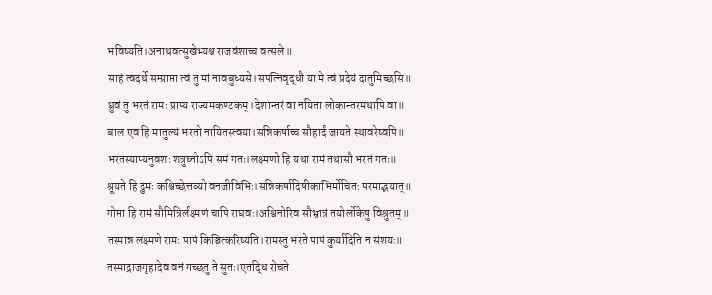भविष्यति।अनाथवत्सुखेभ्यश्च राजवंशाच्च वत्सले॥
साहं त्वदर्थे सम्प्राप्ता त्वं तु मां नावबुध्यसे।सपत्निवृद्धौ या मे त्वं प्रदेयं दातुमिच्छसि॥
ध्रुवं तु भरतं रामः प्राप्य राज्यमकण्टकम्।देशान्तरं वा नयिता लोकान्तरमथापि वा॥
बाल एव हि मातुल्यं भरतो नायितस्त्वया।सन्निकर्षाच्च सौहार्दं जायते स्थावरेष्वपि॥
भरतस्याप्यनुवशः शत्रुघ्नोऽपि समं गतः।लक्ष्मणो हि यथा रामं तथासौ भरतं गतः॥
श्रूयते हि द्रुमः कश्चिच्छेत्तव्यो वनजीविभिः।सन्निकर्षादिषीकाभिर्मोचितः परमाद्भयात्॥
गोप्ता हि रामं सौमित्रिर्लक्ष्मणं चापि राघवः।अश्विनोरिव सौभ्रात्रं तयोर्लोकेषु विश्रुतम्॥
तस्मान्न लक्ष्मणे रामः पापं किञ्चित्करिष्यति।रामस्तु भरते पापं कुर्यादिति न संशयः॥
तस्माद्राजगृहादेव वनं गच्छतु ते सुतः।एतद्धि रोचते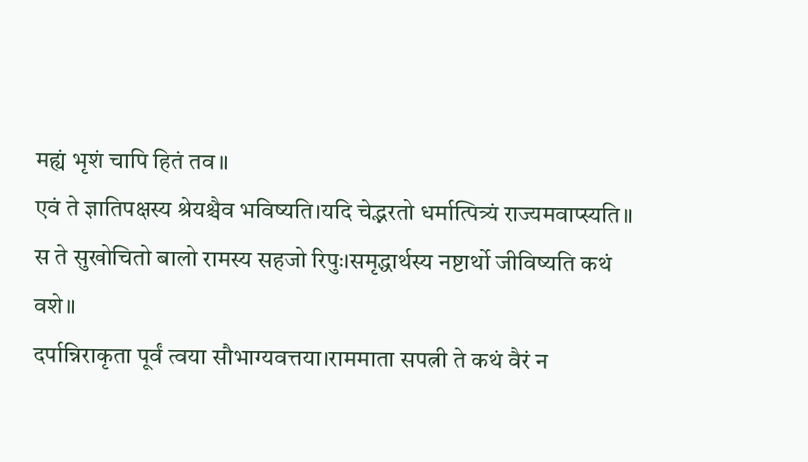मह्यं भृशं चापि हितं तव॥
एवं ते ज्ञातिपक्षस्य श्रेयश्चैव भविष्यति।यदि चेद्भरतो धर्मात्पित्र्यं राज्यमवाप्स्यति॥
स ते सुखोचितो बालो रामस्य सहजो रिपुः।समृद्धार्थस्य नष्टार्थो जीविष्यति कथं वशे॥
दर्पान्निराकृता पूर्वं त्वया सौभाग्यवत्तया।राममाता सपत्नी ते कथं वैरं न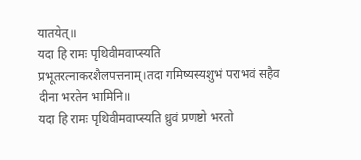यातयेत्॥
यदा हि रामः पृथिवीमवाप्स्यति प्रभूतरत्नाकरशैलपत्तनाम्।तदा गमिष्यस्यशुभं पराभवं सहैव दीना भरतेन भामिनि॥
यदा हि रामः पृथिवीमवाप्स्यति ध्रुवं प्रणष्टो भरतो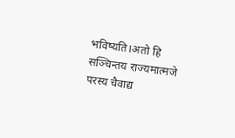भविष्यति।अतो हि सञ्चिन्तय राज्यमात्मजे परस्य चैवाद्य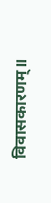विवासकारणम्॥